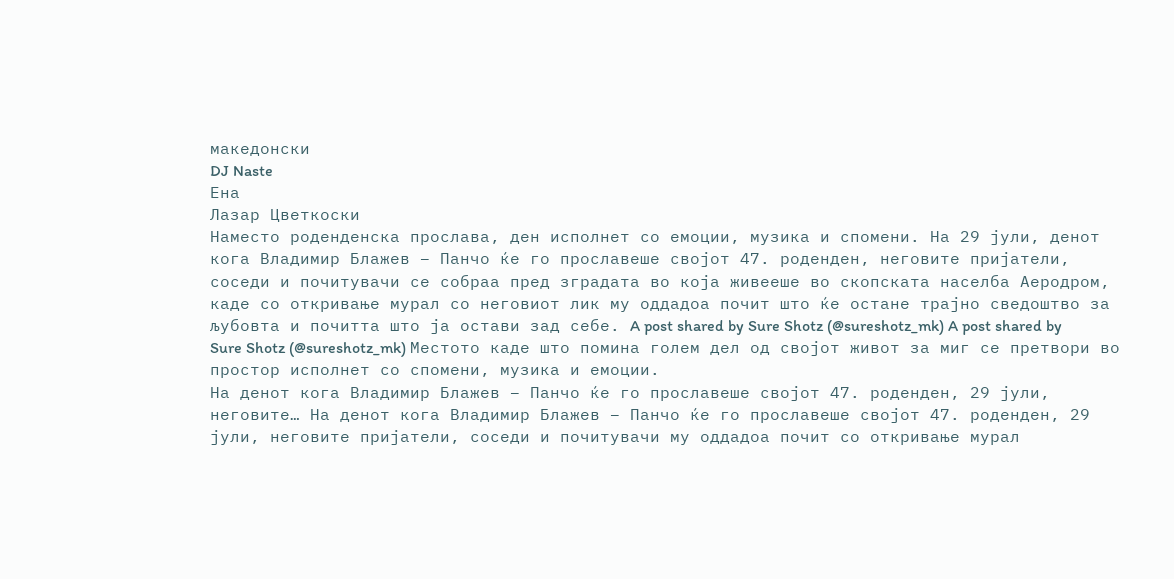македонски
DJ Naste
Ена
Лазар Цветкоски
Наместо роденденска прослава, ден исполнет со емоции, музика и спомени. На 29 јули, денот кога Владимир Блажев – Панчо ќе го прославеше својот 47. роденден, неговите пријатели, соседи и почитувачи се собраа пред зградата во која живееше во скопската населба Аеродром, каде со откривање мурал со неговиот лик му оддадоа почит што ќе остане трајно сведоштво за љубовта и почитта што ја остави зад себе. A post shared by Sure Shotz (@sureshotz_mk) A post shared by Sure Shotz (@sureshotz_mk) Местото каде што помина голем дел од својот живот за миг се претвори во простор исполнет со спомени, музика и емоции.
На денот кога Владимир Блажев – Панчо ќе го прославеше својот 47. роденден, 29 јули, неговите… На денот кога Владимир Блажев – Панчо ќе го прославеше својот 47. роденден, 29 јули, неговите пријатели, соседи и почитувачи му оддадоа почит со откривање мурал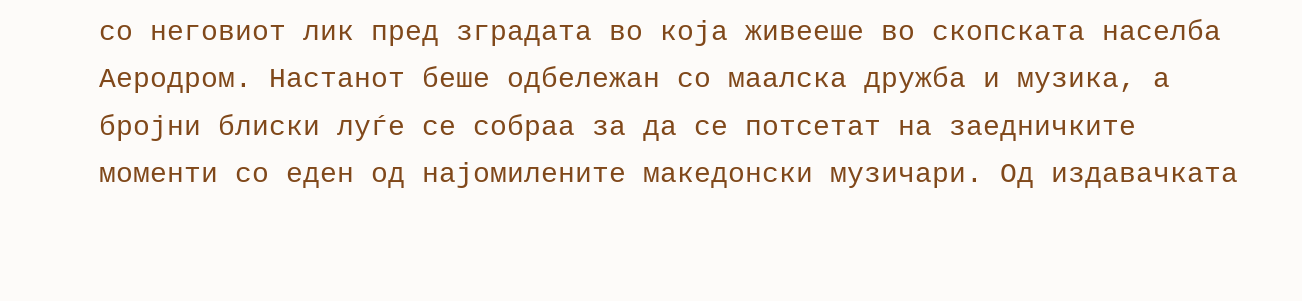со неговиот лик пред зградата во која живееше во скопската населба Аеродром. Настанот беше одбележан со маалска дружба и музика, а бројни блиски луѓе се собраа за да се потсетат на заедничките моменти со еден од најомилените македонски музичари. Од издавачката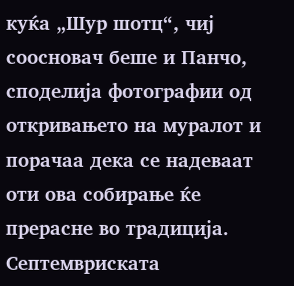куќа „Шур шотц“, чиј соосновач беше и Панчо, споделија фотографии од откривањето на муралот и порачаа дека се надеваат оти ова собирање ќе прерасне во традиција.
Септемвриската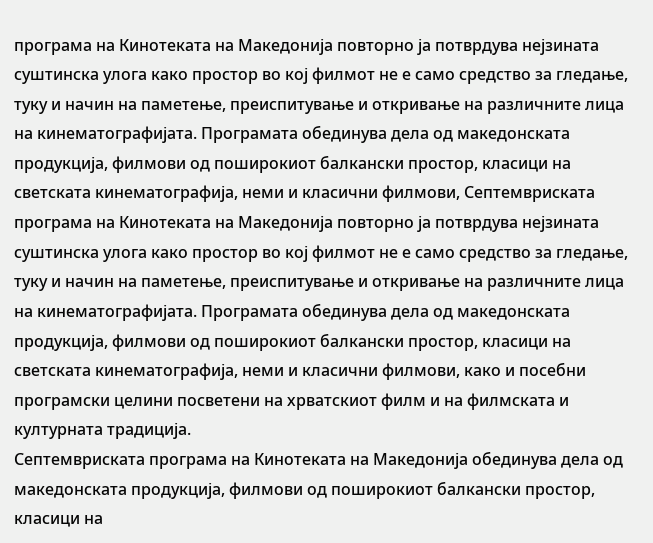програма на Кинотеката на Македонија повторно ја потврдува нејзината суштинска улога како простор во кој филмот не е само средство за гледање, туку и начин на паметење, преиспитување и откривање на различните лица на кинематографијата. Програмата обединува дела од македонската продукција, филмови од поширокиот балкански простор, класици на светската кинематографија, неми и класични филмови, Септемвриската програма на Кинотеката на Македонија повторно ја потврдува нејзината суштинска улога како простор во кој филмот не е само средство за гледање, туку и начин на паметење, преиспитување и откривање на различните лица на кинематографијата. Програмата обединува дела од македонската продукција, филмови од поширокиот балкански простор, класици на светската кинематографија, неми и класични филмови, како и посебни програмски целини посветени на хрватскиот филм и на филмската и културната традиција.
Септемвриската програма на Кинотеката на Македонија обединува дела од македонската продукција, филмови од поширокиот балкански простор, класици на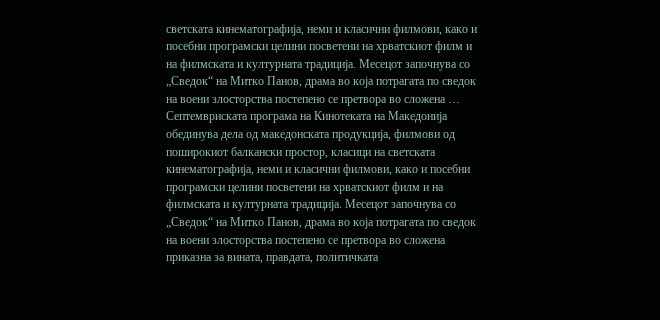светската кинематографија, неми и класични филмови, како и посебни програмски целини посветени на хрватскиот филм и на филмската и културната традиција. Месецот започнува со „Сведок“ на Митко Панов, драма во која потрагата по сведок на воени злосторства постепено се претвора во сложена … Септемвриската програма на Кинотеката на Македонија обединува дела од македонската продукција, филмови од поширокиот балкански простор, класици на светската кинематографија, неми и класични филмови, како и посебни програмски целини посветени на хрватскиот филм и на филмската и културната традиција. Месецот започнува со „Сведок“ на Митко Панов, драма во која потрагата по сведок на воени злосторства постепено се претвора во сложена приказна за вината, правдата, политичката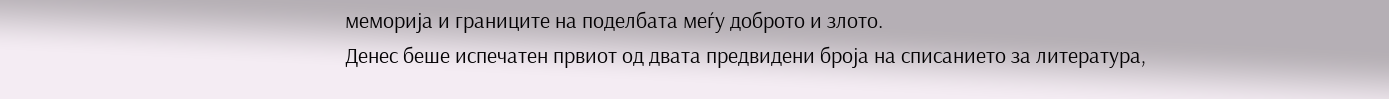меморија и границите на поделбата меѓу доброто и злото.
Денес беше испечатен првиот од двата предвидени броја на списанието за литература,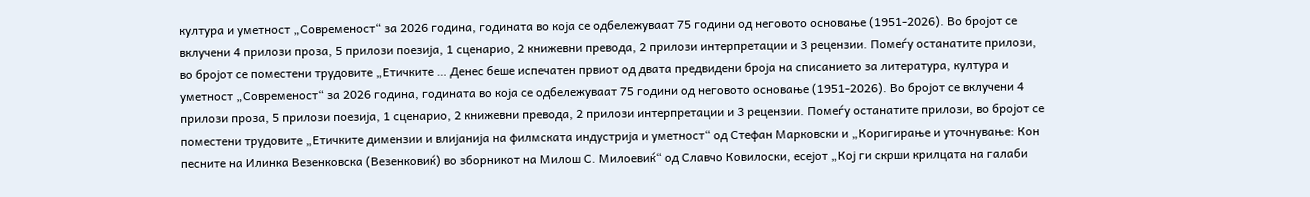култура и уметност „Современост“ за 2026 година, годината во која се одбележуваат 75 години од неговото основање (1951-2026). Во бројот се вклучени 4 прилози проза, 5 прилози поезија, 1 сценарио, 2 книжевни превода, 2 прилози интерпретации и 3 рецензии. Помеѓу останатите прилози, во бројот се поместени трудовите „Етичките … Денес беше испечатен првиот од двата предвидени броја на списанието за литература, култура и уметност „Современост“ за 2026 година, годината во која се одбележуваат 75 години од неговото основање (1951-2026). Во бројот се вклучени 4 прилози проза, 5 прилози поезија, 1 сценарио, 2 книжевни превода, 2 прилози интерпретации и 3 рецензии. Помеѓу останатите прилози, во бројот се поместени трудовите „Етичките димензии и влијанија на филмската индустрија и уметност“ од Стефан Марковски и „Коригирање и уточнување: Кон песните на Илинка Везенковска (Везенковиќ) во зборникот на Милош С. Милоевиќ“ од Славчо Ковилоски, есејот „Кој ги скрши крилцата на галаби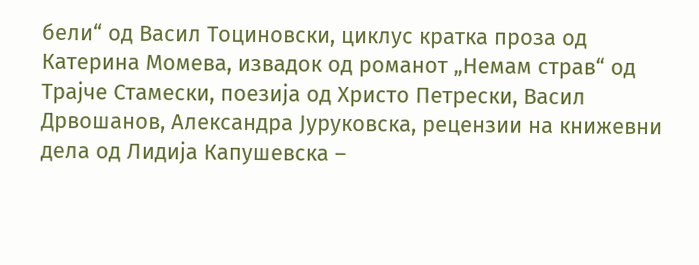бели“ од Васил Тоциновски, циклус кратка проза од Катерина Момева, извадок од романот „Немам страв“ од Трајче Стамески, поезија од Христо Петрески, Васил Дрвошанов, Александра Јуруковска, рецензии на книжевни дела од Лидија Капушевска –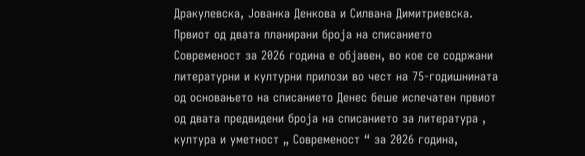Дракулевска, Јованка Денкова и Силвана Димитриевска.
Првиот од двата планирани броја на списанието Современост за 2026 година е објавен, во кое се содржани литературни и културни прилози во чест на 75-годишнината од основањето на списанието Денес беше испечатен првиот од двата предвидени броја на списанието за литература , култура и уметност „ Современост “ за 2026 година,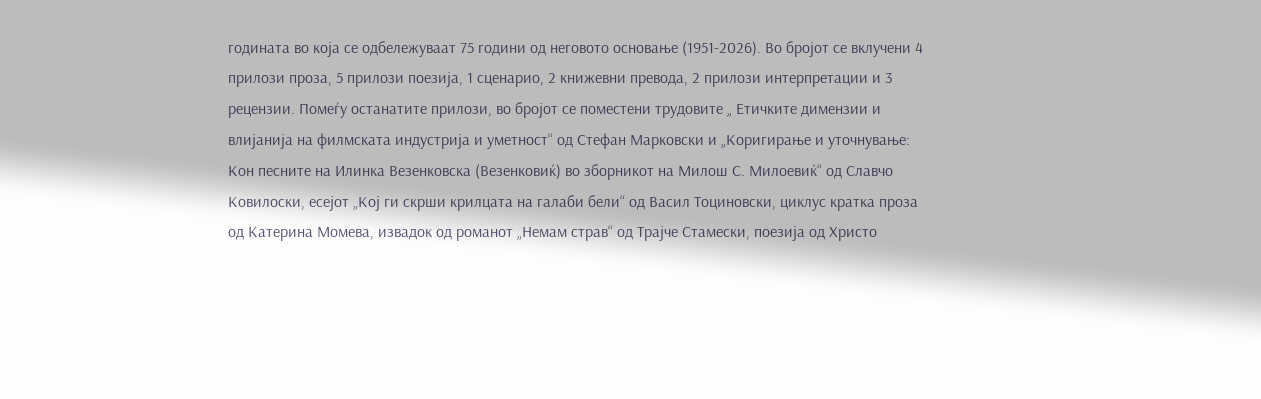годината во која се одбележуваат 75 години од неговото основање (1951-2026). Во бројот се вклучени 4 прилози проза, 5 прилози поезија, 1 сценарио, 2 книжевни превода, 2 прилози интерпретации и 3 рецензии. Помеѓу останатите прилози, во бројот се поместени трудовите „ Етичките димензии и влијанија на филмската индустрија и уметност“ од Стефан Марковски и „Коригирање и уточнување: Кон песните на Илинка Везенковска (Везенковиќ) во зборникот на Милош С. Милоевиќ“ од Славчо Ковилоски, есејот „Кој ги скрши крилцата на галаби бели“ од Васил Тоциновски, циклус кратка проза од Катерина Момева, извадок од романот „Немам страв“ од Трајче Стамески, поезија од Христо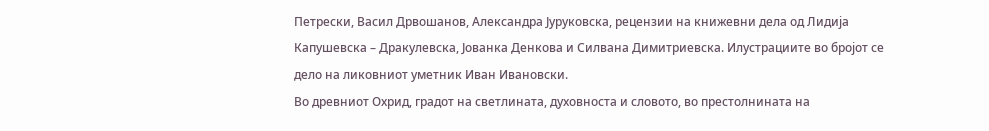Петрески, Васил Дрвошанов, Александра Јуруковска, рецензии на книжевни дела од Лидија Капушевска – Дракулевска, Јованка Денкова и Силвана Димитриевска. Илустрациите во бројот се дело на ликовниот уметник Иван Ивановски.
Во древниот Охрид, градот на светлината, духовноста и словото, во престолнината на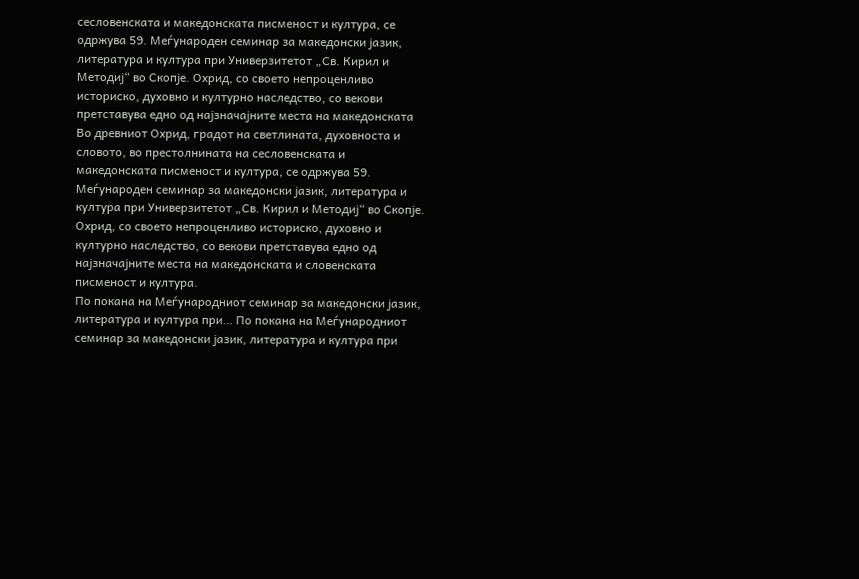сесловенската и македонската писменост и култура, се одржува 59. Меѓународен семинар за македонски јазик, литература и култура при Универзитетот „Св. Кирил и Методиј“ во Скопје. Охрид, со своето непроценливо историско, духовно и културно наследство, со векови претставува едно од најзначајните места на македонската Во древниот Охрид, градот на светлината, духовноста и словото, во престолнината на сесловенската и македонската писменост и култура, се одржува 59. Меѓународен семинар за македонски јазик, литература и култура при Универзитетот „Св. Кирил и Методиј“ во Скопје. Охрид, со своето непроценливо историско, духовно и културно наследство, со векови претставува едно од најзначајните места на македонската и словенската писменост и култура.
По покана на Меѓународниот семинар за македонски јазик, литература и култура при… По покана на Меѓународниот семинар за македонски јазик, литература и култура при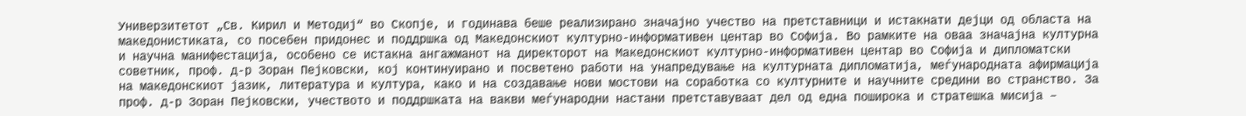Универзитетот „Св. Кирил и Методиј“ во Скопје, и годинава беше реализирано значајно учество на претставници и истакнати дејци од областа на македонистиката, со посебен придонес и поддршка од Македонскиот културно-информативен центар во Софија. Во рамките на оваа значајна културна и научна манифестација, особено се истакна ангажманот на директорот на Македонскиот културно-информативен центар во Софија и дипломатски советник, проф. д-р Зоран Пејковски, кој континуирано и посветено работи на унапредување на културната дипломатија, меѓународната афирмација на македонскиот јазик, литература и култура, како и на создавање нови мостови на соработка со културните и научните средини во странство. За проф. д-р Зоран Пејковски, учеството и поддршката на вакви меѓународни настани претставуваат дел од една поширока и стратешка мисија –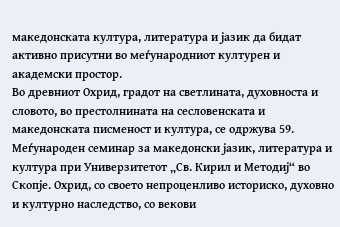македонската култура, литература и јазик да бидат активно присутни во меѓународниот културен и академски простор.
Во древниот Охрид, градот на светлината, духовноста и словото, во престолнината на сесловенската и македонската писменост и култура, се одржува 59. Меѓународен семинар за македонски јазик, литература и култура при Универзитетот „Св. Кирил и Методиј“ во Скопје. Охрид, со своето непроценливо историско, духовно и културно наследство, со векови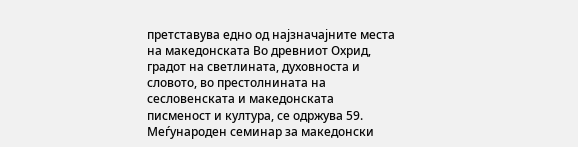претставува едно од најзначајните места на македонската Во древниот Охрид, градот на светлината, духовноста и словото, во престолнината на сесловенската и македонската писменост и култура, се одржува 59. Меѓународен семинар за македонски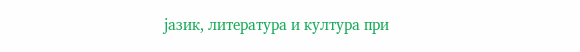јазик, литература и култура при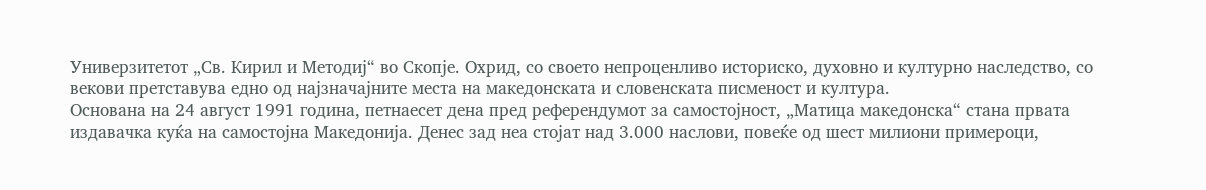Универзитетот „Св. Кирил и Методиј“ во Скопје. Охрид, со своето непроценливо историско, духовно и културно наследство, со векови претставува едно од најзначајните места на македонската и словенската писменост и култура.
Основана на 24 август 1991 година, петнаесет дена пред референдумот за самостојност, „Матица македонска“ стана првата издавачка куќа на самостојна Македонија. Денес зад неа стојат над 3.000 наслови, повеќе од шест милиони примероци,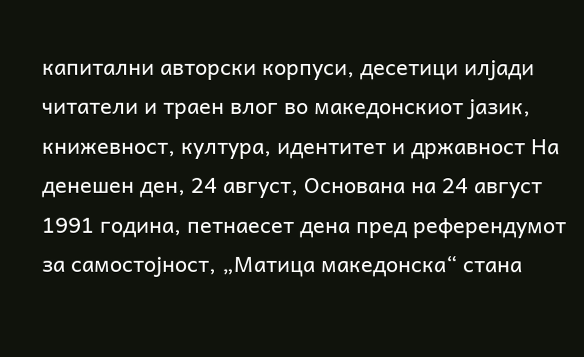капитални авторски корпуси, десетици илјади читатели и траен влог во македонскиот јазик, книжевност, култура, идентитет и државност На денешен ден, 24 август, Основана на 24 август 1991 година, петнаесет дена пред референдумот за самостојност, „Матица македонска“ стана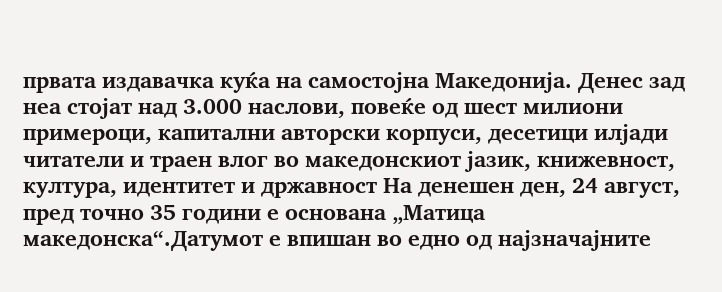првата издавачка куќа на самостојна Македонија. Денес зад неа стојат над 3.000 наслови, повеќе од шест милиони примероци, капитални авторски корпуси, десетици илјади читатели и траен влог во македонскиот јазик, книжевност, култура, идентитет и државност На денешен ден, 24 август, пред точно 35 години е основана „Матица македонска“.Датумот е впишан во едно од најзначајните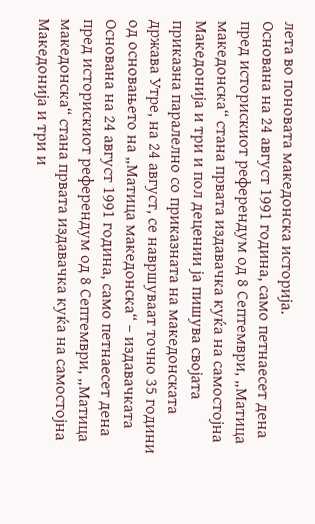лета во поновата македонска историја.
Основана на 24 август 1991 година, само петнаесет дена пред историскиот референдум од 8 Септември, „Матица македонска“ стана првата издавачка куќа на самостојна Македонија и три и пол децении ја пишува својата приказна паралелно со приказната на македонската држава Утре, на 24 август, се навршуваат точно 35 години од основањето на „Матица македонска“ – издавачката Основана на 24 август 1991 година, само петнаесет дена пред историскиот референдум од 8 Септември, „Матица македонска“ стана првата издавачка куќа на самостојна Македонија и три и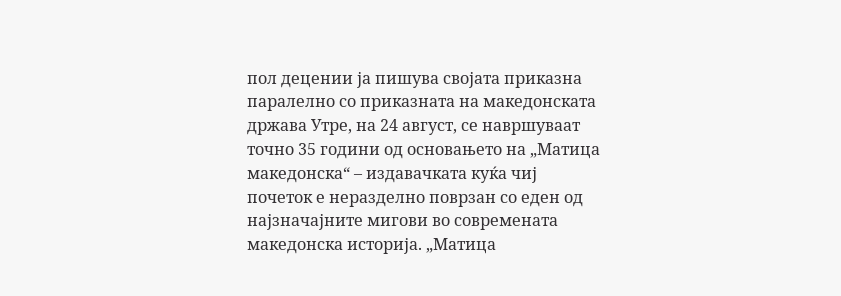пол децении ја пишува својата приказна паралелно со приказната на македонската држава Утре, на 24 август, се навршуваат точно 35 години од основањето на „Матица македонска“ – издавачката куќа чиј почеток е неразделно поврзан со еден од најзначајните мигови во современата македонска историја. „Матица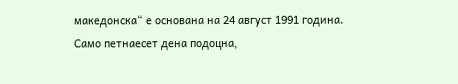македонска“ е основана на 24 август 1991 година. Само петнаесет дена подоцна,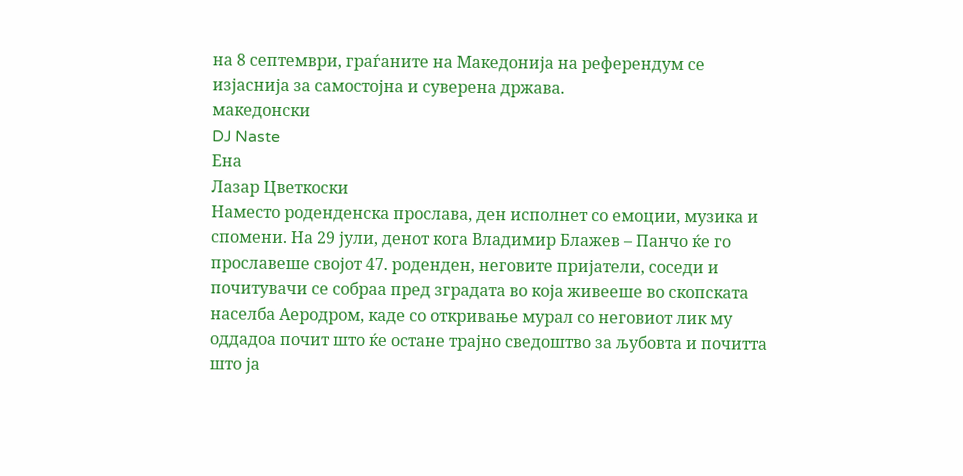на 8 септември, граѓаните на Македонија на референдум се изјаснија за самостојна и суверена држава.
македонски
DJ Naste
Ена
Лазар Цветкоски
Наместо роденденска прослава, ден исполнет со емоции, музика и спомени. На 29 јули, денот кога Владимир Блажев – Панчо ќе го прославеше својот 47. роденден, неговите пријатели, соседи и почитувачи се собраа пред зградата во која живееше во скопската населба Аеродром, каде со откривање мурал со неговиот лик му оддадоа почит што ќе остане трајно сведоштво за љубовта и почитта што ја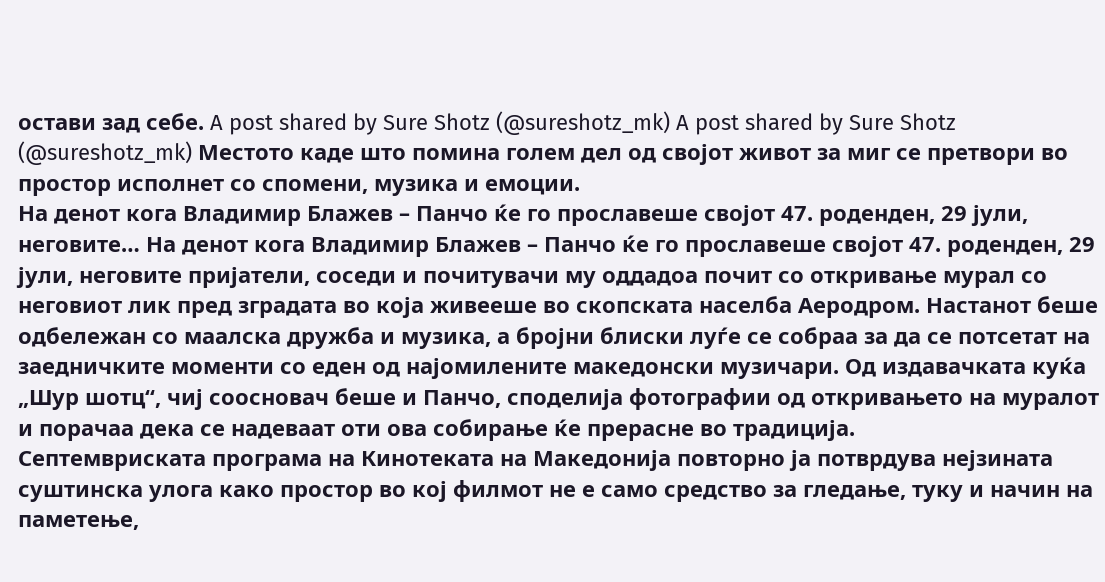остави зад себе. A post shared by Sure Shotz (@sureshotz_mk) A post shared by Sure Shotz (@sureshotz_mk) Местото каде што помина голем дел од својот живот за миг се претвори во простор исполнет со спомени, музика и емоции.
На денот кога Владимир Блажев – Панчо ќе го прославеше својот 47. роденден, 29 јули, неговите… На денот кога Владимир Блажев – Панчо ќе го прославеше својот 47. роденден, 29 јули, неговите пријатели, соседи и почитувачи му оддадоа почит со откривање мурал со неговиот лик пред зградата во која живееше во скопската населба Аеродром. Настанот беше одбележан со маалска дружба и музика, а бројни блиски луѓе се собраа за да се потсетат на заедничките моменти со еден од најомилените македонски музичари. Од издавачката куќа „Шур шотц“, чиј соосновач беше и Панчо, споделија фотографии од откривањето на муралот и порачаа дека се надеваат оти ова собирање ќе прерасне во традиција.
Септемвриската програма на Кинотеката на Македонија повторно ја потврдува нејзината суштинска улога како простор во кој филмот не е само средство за гледање, туку и начин на паметење,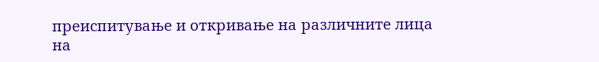преиспитување и откривање на различните лица на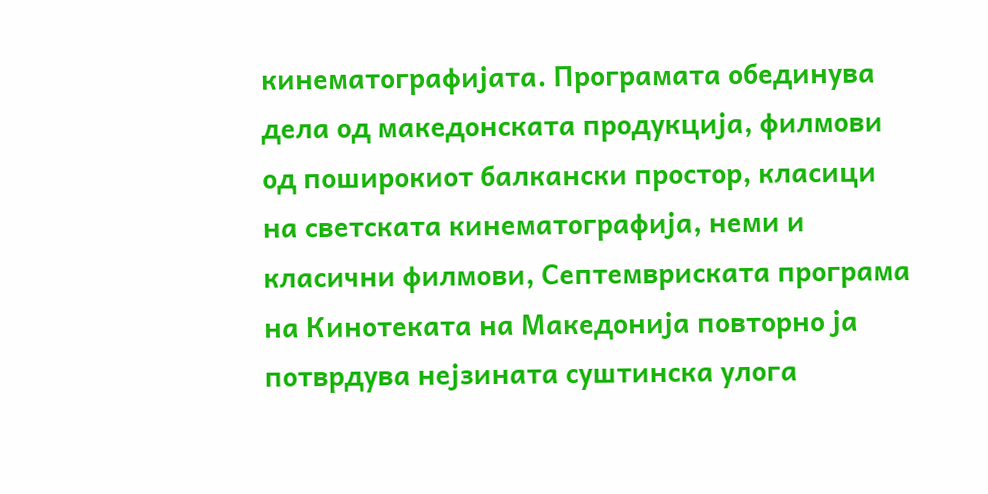кинематографијата. Програмата обединува дела од македонската продукција, филмови од поширокиот балкански простор, класици на светската кинематографија, неми и класични филмови, Септемвриската програма на Кинотеката на Македонија повторно ја потврдува нејзината суштинска улога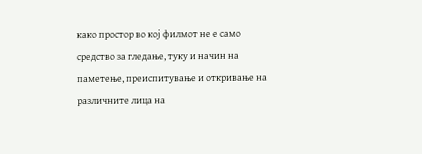како простор во кој филмот не е само средство за гледање, туку и начин на паметење, преиспитување и откривање на различните лица на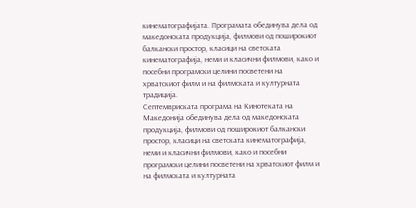кинематографијата. Програмата обединува дела од македонската продукција, филмови од поширокиот балкански простор, класици на светската кинематографија, неми и класични филмови, како и посебни програмски целини посветени на хрватскиот филм и на филмската и културната традиција.
Септемвриската програма на Кинотеката на Македонија обединува дела од македонската продукција, филмови од поширокиот балкански простор, класици на светската кинематографија, неми и класични филмови, како и посебни програмски целини посветени на хрватскиот филм и на филмската и културната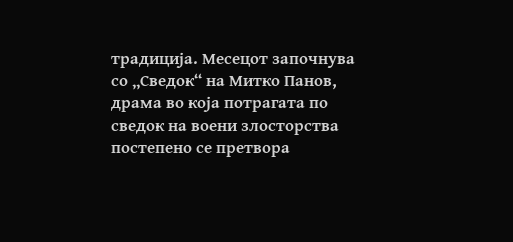традиција. Месецот започнува со „Сведок“ на Митко Панов, драма во која потрагата по сведок на воени злосторства постепено се претвора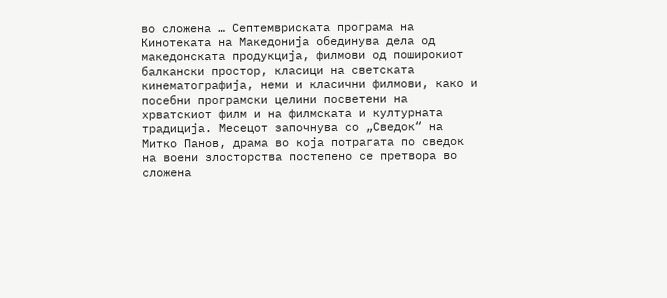во сложена … Септемвриската програма на Кинотеката на Македонија обединува дела од македонската продукција, филмови од поширокиот балкански простор, класици на светската кинематографија, неми и класични филмови, како и посебни програмски целини посветени на хрватскиот филм и на филмската и културната традиција. Месецот започнува со „Сведок“ на Митко Панов, драма во која потрагата по сведок на воени злосторства постепено се претвора во сложена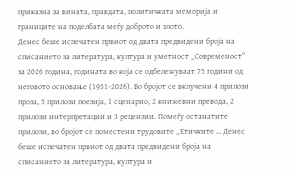приказна за вината, правдата, политичката меморија и границите на поделбата меѓу доброто и злото.
Денес беше испечатен првиот од двата предвидени броја на списанието за литература, култура и уметност „Современост“ за 2026 година, годината во која се одбележуваат 75 години од неговото основање (1951-2026). Во бројот се вклучени 4 прилози проза, 5 прилози поезија, 1 сценарио, 2 книжевни превода, 2 прилози интерпретации и 3 рецензии. Помеѓу останатите прилози, во бројот се поместени трудовите „Етичките … Денес беше испечатен првиот од двата предвидени броја на списанието за литература, култура и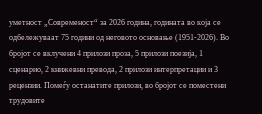уметност „Современост“ за 2026 година, годината во која се одбележуваат 75 години од неговото основање (1951-2026). Во бројот се вклучени 4 прилози проза, 5 прилози поезија, 1 сценарио, 2 книжевни превода, 2 прилози интерпретации и 3 рецензии. Помеѓу останатите прилози, во бројот се поместени трудовите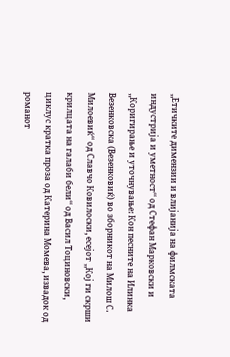„Етичките димензии и влијанија на филмската индустрија и уметност“ од Стефан Марковски и „Коригирање и уточнување: Кон песните на Илинка Везенковска (Везенковиќ) во зборникот на Милош С. Милоевиќ“ од Славчо Ковилоски, есејот „Кој ги скрши крилцата на галаби бели“ од Васил Тоциновски, циклус кратка проза од Катерина Момева, извадок од романот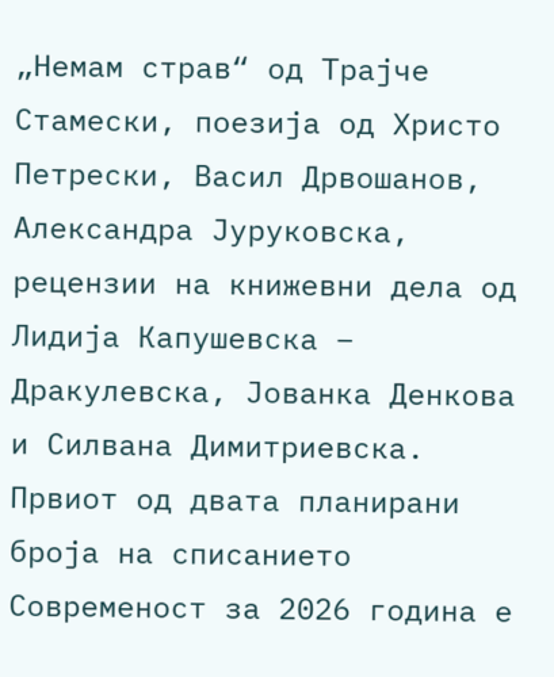„Немам страв“ од Трајче Стамески, поезија од Христо Петрески, Васил Дрвошанов, Александра Јуруковска, рецензии на книжевни дела од Лидија Капушевска – Дракулевска, Јованка Денкова и Силвана Димитриевска.
Првиот од двата планирани броја на списанието Современост за 2026 година е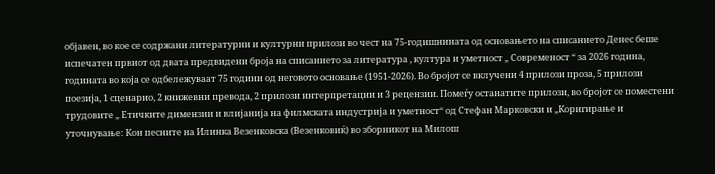објавен, во кое се содржани литературни и културни прилози во чест на 75-годишнината од основањето на списанието Денес беше испечатен првиот од двата предвидени броја на списанието за литература , култура и уметност „ Современост “ за 2026 година, годината во која се одбележуваат 75 години од неговото основање (1951-2026). Во бројот се вклучени 4 прилози проза, 5 прилози поезија, 1 сценарио, 2 книжевни превода, 2 прилози интерпретации и 3 рецензии. Помеѓу останатите прилози, во бројот се поместени трудовите „ Етичките димензии и влијанија на филмската индустрија и уметност“ од Стефан Марковски и „Коригирање и уточнување: Кон песните на Илинка Везенковска (Везенковиќ) во зборникот на Милош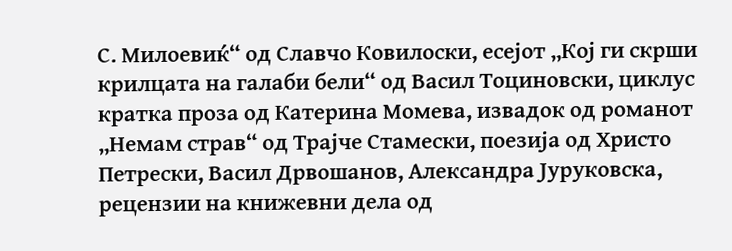С. Милоевиќ“ од Славчо Ковилоски, есејот „Кој ги скрши крилцата на галаби бели“ од Васил Тоциновски, циклус кратка проза од Катерина Момева, извадок од романот „Немам страв“ од Трајче Стамески, поезија од Христо Петрески, Васил Дрвошанов, Александра Јуруковска, рецензии на книжевни дела од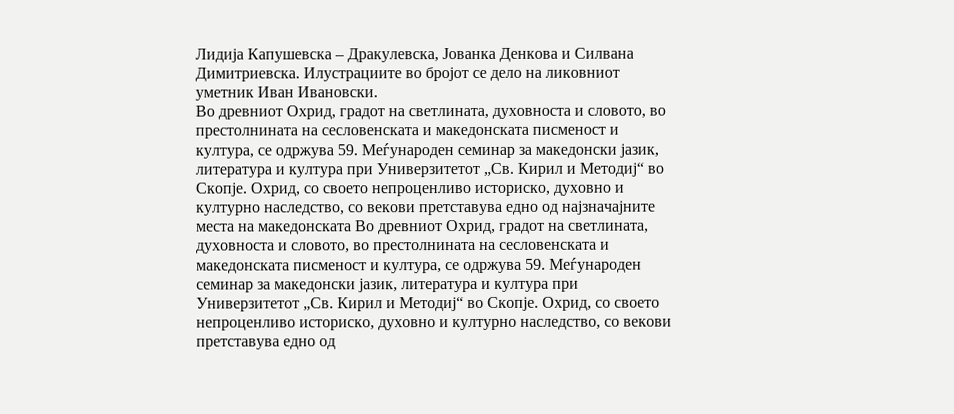Лидија Капушевска – Дракулевска, Јованка Денкова и Силвана Димитриевска. Илустрациите во бројот се дело на ликовниот уметник Иван Ивановски.
Во древниот Охрид, градот на светлината, духовноста и словото, во престолнината на сесловенската и македонската писменост и култура, се одржува 59. Меѓународен семинар за македонски јазик, литература и култура при Универзитетот „Св. Кирил и Методиј“ во Скопје. Охрид, со своето непроценливо историско, духовно и културно наследство, со векови претставува едно од најзначајните места на македонската Во древниот Охрид, градот на светлината, духовноста и словото, во престолнината на сесловенската и македонската писменост и култура, се одржува 59. Меѓународен семинар за македонски јазик, литература и култура при Универзитетот „Св. Кирил и Методиј“ во Скопје. Охрид, со своето непроценливо историско, духовно и културно наследство, со векови претставува едно од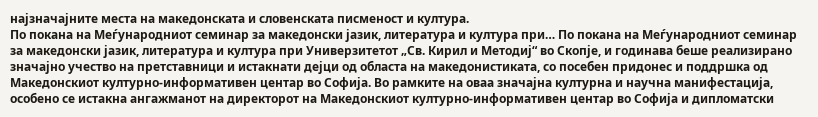најзначајните места на македонската и словенската писменост и култура.
По покана на Меѓународниот семинар за македонски јазик, литература и култура при… По покана на Меѓународниот семинар за македонски јазик, литература и култура при Универзитетот „Св. Кирил и Методиј“ во Скопје, и годинава беше реализирано значајно учество на претставници и истакнати дејци од областа на македонистиката, со посебен придонес и поддршка од Македонскиот културно-информативен центар во Софија. Во рамките на оваа значајна културна и научна манифестација, особено се истакна ангажманот на директорот на Македонскиот културно-информативен центар во Софија и дипломатски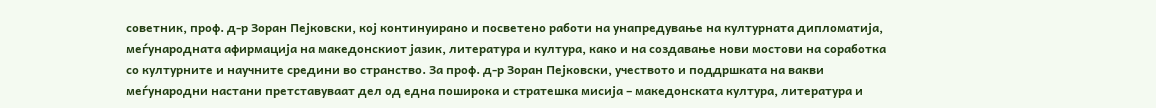советник, проф. д-р Зоран Пејковски, кој континуирано и посветено работи на унапредување на културната дипломатија, меѓународната афирмација на македонскиот јазик, литература и култура, како и на создавање нови мостови на соработка со културните и научните средини во странство. За проф. д-р Зоран Пејковски, учеството и поддршката на вакви меѓународни настани претставуваат дел од една поширока и стратешка мисија – македонската култура, литература и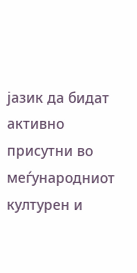јазик да бидат активно присутни во меѓународниот културен и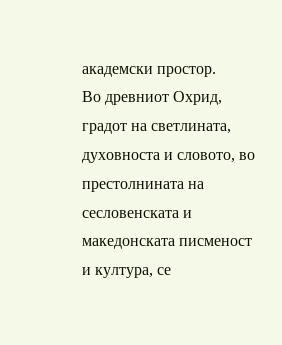академски простор.
Во древниот Охрид, градот на светлината, духовноста и словото, во престолнината на сесловенската и македонската писменост и култура, се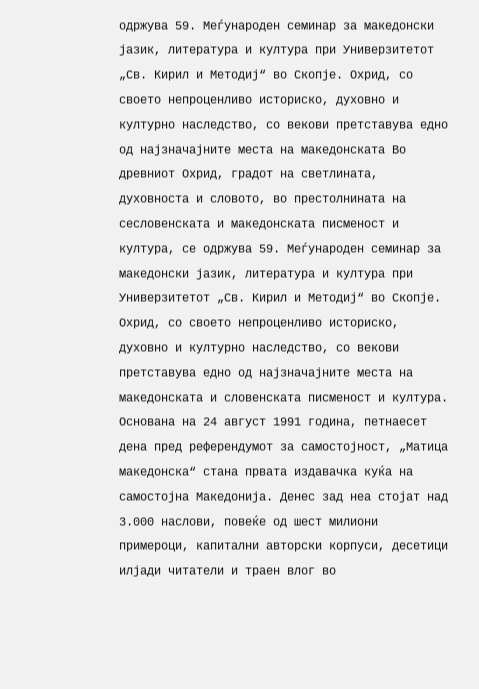одржува 59. Меѓународен семинар за македонски јазик, литература и култура при Универзитетот „Св. Кирил и Методиј“ во Скопје. Охрид, со своето непроценливо историско, духовно и културно наследство, со векови претставува едно од најзначајните места на македонската Во древниот Охрид, градот на светлината, духовноста и словото, во престолнината на сесловенската и македонската писменост и култура, се одржува 59. Меѓународен семинар за македонски јазик, литература и култура при Универзитетот „Св. Кирил и Методиј“ во Скопје. Охрид, со своето непроценливо историско, духовно и културно наследство, со векови претставува едно од најзначајните места на македонската и словенската писменост и култура.
Основана на 24 август 1991 година, петнаесет дена пред референдумот за самостојност, „Матица македонска“ стана првата издавачка куќа на самостојна Македонија. Денес зад неа стојат над 3.000 наслови, повеќе од шест милиони примероци, капитални авторски корпуси, десетици илјади читатели и траен влог во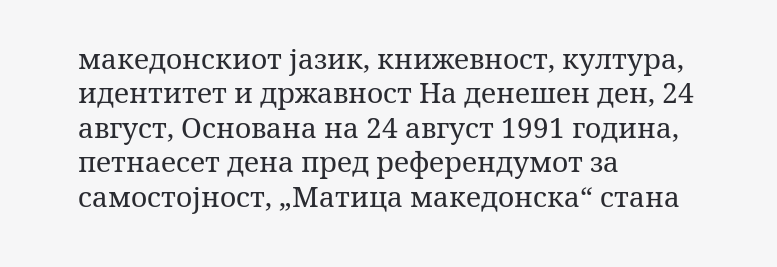македонскиот јазик, книжевност, култура, идентитет и државност На денешен ден, 24 август, Основана на 24 август 1991 година, петнаесет дена пред референдумот за самостојност, „Матица македонска“ стана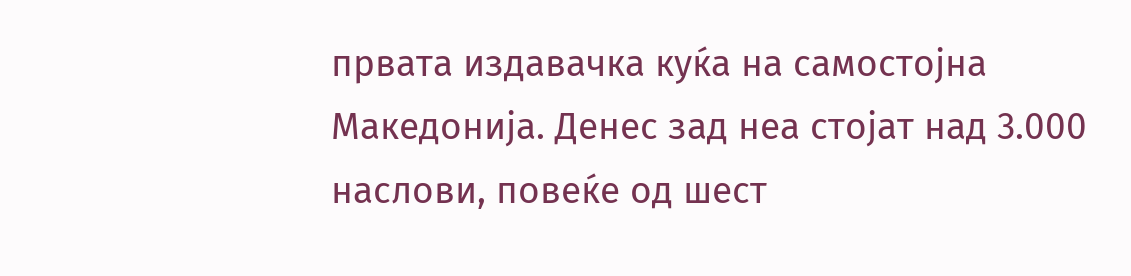првата издавачка куќа на самостојна Македонија. Денес зад неа стојат над 3.000 наслови, повеќе од шест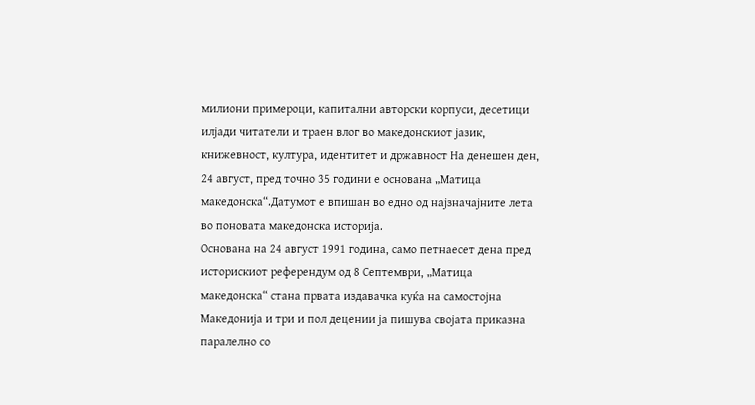милиони примероци, капитални авторски корпуси, десетици илјади читатели и траен влог во македонскиот јазик, книжевност, култура, идентитет и државност На денешен ден, 24 август, пред точно 35 години е основана „Матица македонска“.Датумот е впишан во едно од најзначајните лета во поновата македонска историја.
Основана на 24 август 1991 година, само петнаесет дена пред историскиот референдум од 8 Септември, „Матица македонска“ стана првата издавачка куќа на самостојна Македонија и три и пол децении ја пишува својата приказна паралелно со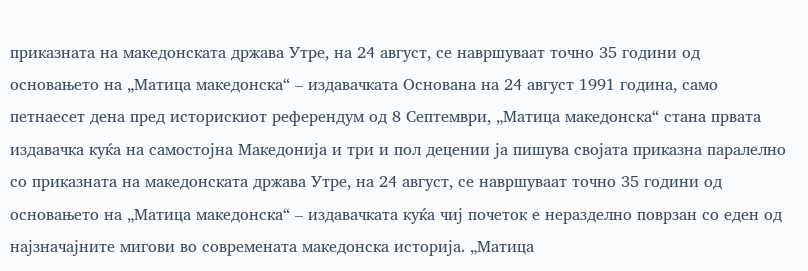приказната на македонската држава Утре, на 24 август, се навршуваат точно 35 години од основањето на „Матица македонска“ – издавачката Основана на 24 август 1991 година, само петнаесет дена пред историскиот референдум од 8 Септември, „Матица македонска“ стана првата издавачка куќа на самостојна Македонија и три и пол децении ја пишува својата приказна паралелно со приказната на македонската држава Утре, на 24 август, се навршуваат точно 35 години од основањето на „Матица македонска“ – издавачката куќа чиј почеток е неразделно поврзан со еден од најзначајните мигови во современата македонска историја. „Матица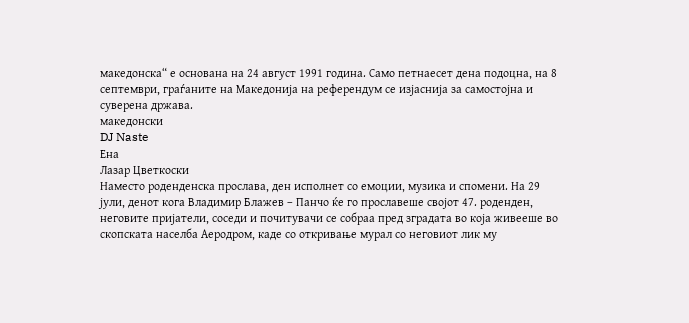македонска“ е основана на 24 август 1991 година. Само петнаесет дена подоцна, на 8 септември, граѓаните на Македонија на референдум се изјаснија за самостојна и суверена држава.
македонски
DJ Naste
Ена
Лазар Цветкоски
Наместо роденденска прослава, ден исполнет со емоции, музика и спомени. На 29 јули, денот кога Владимир Блажев – Панчо ќе го прославеше својот 47. роденден, неговите пријатели, соседи и почитувачи се собраа пред зградата во која живееше во скопската населба Аеродром, каде со откривање мурал со неговиот лик му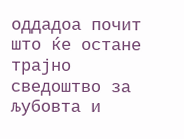оддадоа почит што ќе остане трајно сведоштво за љубовта и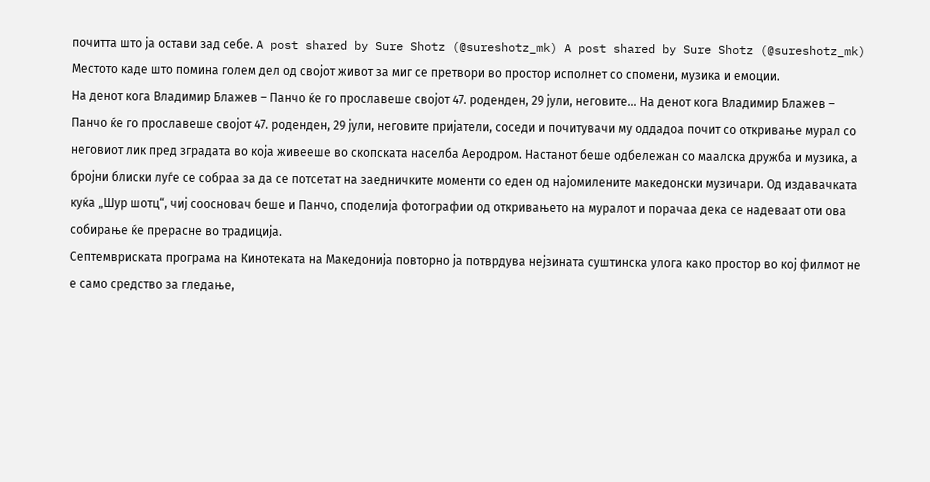почитта што ја остави зад себе. A post shared by Sure Shotz (@sureshotz_mk) A post shared by Sure Shotz (@sureshotz_mk) Местото каде што помина голем дел од својот живот за миг се претвори во простор исполнет со спомени, музика и емоции.
На денот кога Владимир Блажев – Панчо ќе го прославеше својот 47. роденден, 29 јули, неговите… На денот кога Владимир Блажев – Панчо ќе го прославеше својот 47. роденден, 29 јули, неговите пријатели, соседи и почитувачи му оддадоа почит со откривање мурал со неговиот лик пред зградата во која живееше во скопската населба Аеродром. Настанот беше одбележан со маалска дружба и музика, а бројни блиски луѓе се собраа за да се потсетат на заедничките моменти со еден од најомилените македонски музичари. Од издавачката куќа „Шур шотц“, чиј соосновач беше и Панчо, споделија фотографии од откривањето на муралот и порачаа дека се надеваат оти ова собирање ќе прерасне во традиција.
Септемвриската програма на Кинотеката на Македонија повторно ја потврдува нејзината суштинска улога како простор во кој филмот не е само средство за гледање,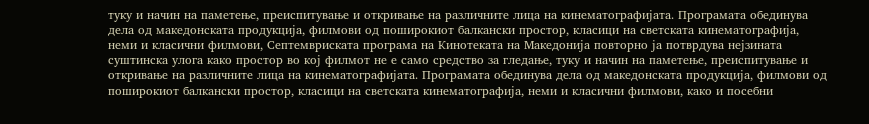туку и начин на паметење, преиспитување и откривање на различните лица на кинематографијата. Програмата обединува дела од македонската продукција, филмови од поширокиот балкански простор, класици на светската кинематографија, неми и класични филмови, Септемвриската програма на Кинотеката на Македонија повторно ја потврдува нејзината суштинска улога како простор во кој филмот не е само средство за гледање, туку и начин на паметење, преиспитување и откривање на различните лица на кинематографијата. Програмата обединува дела од македонската продукција, филмови од поширокиот балкански простор, класици на светската кинематографија, неми и класични филмови, како и посебни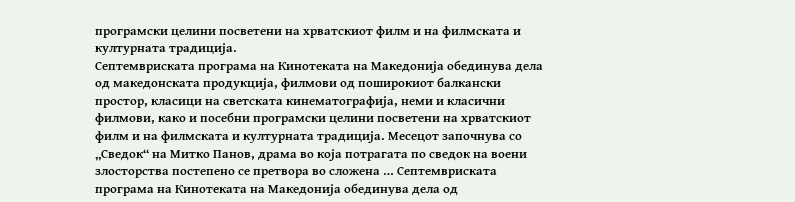програмски целини посветени на хрватскиот филм и на филмската и културната традиција.
Септемвриската програма на Кинотеката на Македонија обединува дела од македонската продукција, филмови од поширокиот балкански простор, класици на светската кинематографија, неми и класични филмови, како и посебни програмски целини посветени на хрватскиот филм и на филмската и културната традиција. Месецот започнува со „Сведок“ на Митко Панов, драма во која потрагата по сведок на воени злосторства постепено се претвора во сложена … Септемвриската програма на Кинотеката на Македонија обединува дела од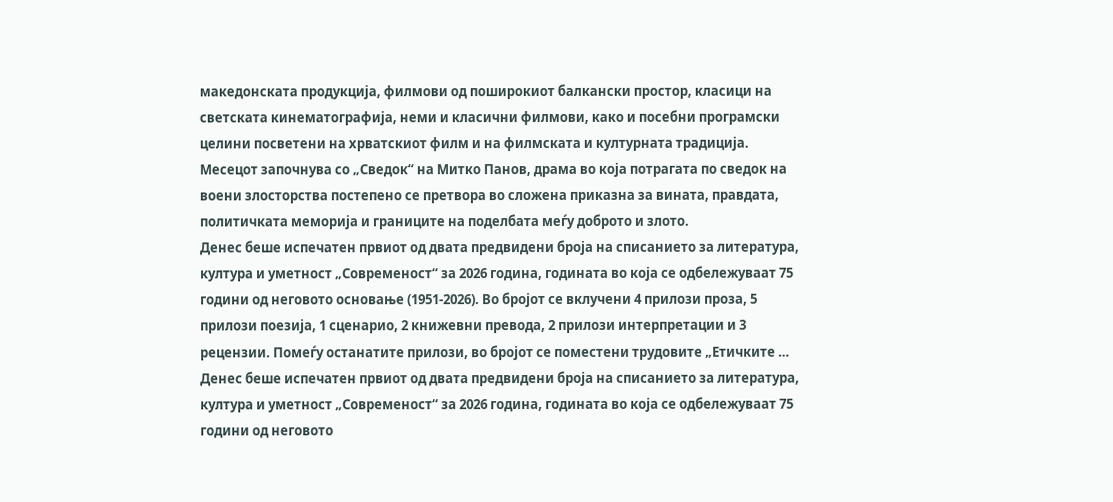македонската продукција, филмови од поширокиот балкански простор, класици на светската кинематографија, неми и класични филмови, како и посебни програмски целини посветени на хрватскиот филм и на филмската и културната традиција. Месецот започнува со „Сведок“ на Митко Панов, драма во која потрагата по сведок на воени злосторства постепено се претвора во сложена приказна за вината, правдата, политичката меморија и границите на поделбата меѓу доброто и злото.
Денес беше испечатен првиот од двата предвидени броја на списанието за литература, култура и уметност „Современост“ за 2026 година, годината во која се одбележуваат 75 години од неговото основање (1951-2026). Во бројот се вклучени 4 прилози проза, 5 прилози поезија, 1 сценарио, 2 книжевни превода, 2 прилози интерпретации и 3 рецензии. Помеѓу останатите прилози, во бројот се поместени трудовите „Етичките … Денес беше испечатен првиот од двата предвидени броја на списанието за литература, култура и уметност „Современост“ за 2026 година, годината во која се одбележуваат 75 години од неговото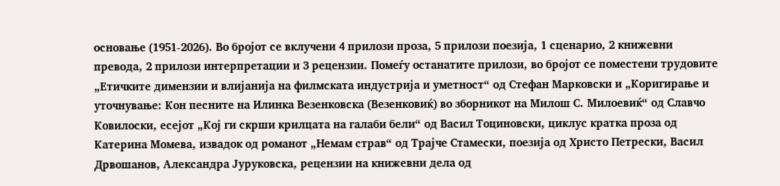основање (1951-2026). Во бројот се вклучени 4 прилози проза, 5 прилози поезија, 1 сценарио, 2 книжевни превода, 2 прилози интерпретации и 3 рецензии. Помеѓу останатите прилози, во бројот се поместени трудовите „Етичките димензии и влијанија на филмската индустрија и уметност“ од Стефан Марковски и „Коригирање и уточнување: Кон песните на Илинка Везенковска (Везенковиќ) во зборникот на Милош С. Милоевиќ“ од Славчо Ковилоски, есејот „Кој ги скрши крилцата на галаби бели“ од Васил Тоциновски, циклус кратка проза од Катерина Момева, извадок од романот „Немам страв“ од Трајче Стамески, поезија од Христо Петрески, Васил Дрвошанов, Александра Јуруковска, рецензии на книжевни дела од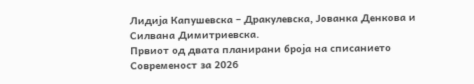Лидија Капушевска – Дракулевска, Јованка Денкова и Силвана Димитриевска.
Првиот од двата планирани броја на списанието Современост за 2026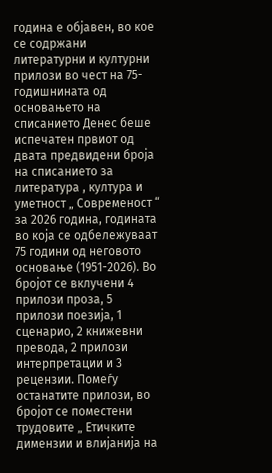година е објавен, во кое се содржани литературни и културни прилози во чест на 75-годишнината од основањето на списанието Денес беше испечатен првиот од двата предвидени броја на списанието за литература , култура и уметност „ Современост “ за 2026 година, годината во која се одбележуваат 75 години од неговото основање (1951-2026). Во бројот се вклучени 4 прилози проза, 5 прилози поезија, 1 сценарио, 2 книжевни превода, 2 прилози интерпретации и 3 рецензии. Помеѓу останатите прилози, во бројот се поместени трудовите „ Етичките димензии и влијанија на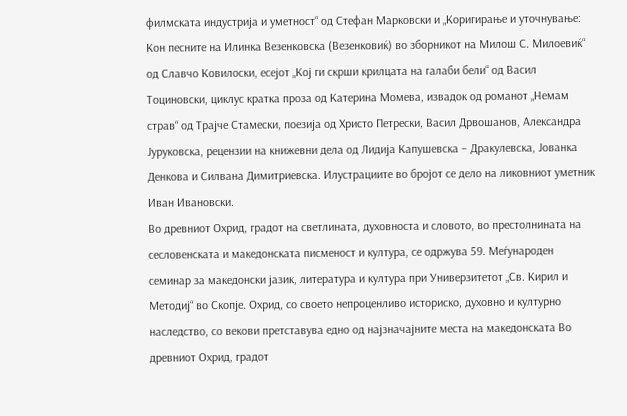филмската индустрија и уметност“ од Стефан Марковски и „Коригирање и уточнување: Кон песните на Илинка Везенковска (Везенковиќ) во зборникот на Милош С. Милоевиќ“ од Славчо Ковилоски, есејот „Кој ги скрши крилцата на галаби бели“ од Васил Тоциновски, циклус кратка проза од Катерина Момева, извадок од романот „Немам страв“ од Трајче Стамески, поезија од Христо Петрески, Васил Дрвошанов, Александра Јуруковска, рецензии на книжевни дела од Лидија Капушевска – Дракулевска, Јованка Денкова и Силвана Димитриевска. Илустрациите во бројот се дело на ликовниот уметник Иван Ивановски.
Во древниот Охрид, градот на светлината, духовноста и словото, во престолнината на сесловенската и македонската писменост и култура, се одржува 59. Меѓународен семинар за македонски јазик, литература и култура при Универзитетот „Св. Кирил и Методиј“ во Скопје. Охрид, со своето непроценливо историско, духовно и културно наследство, со векови претставува едно од најзначајните места на македонската Во древниот Охрид, градот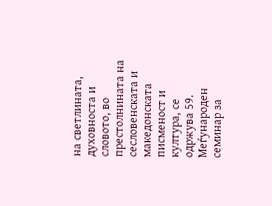на светлината, духовноста и словото, во престолнината на сесловенската и македонската писменост и култура, се одржува 59. Меѓународен семинар за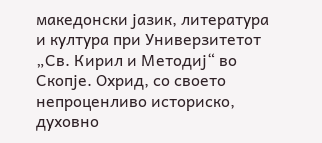македонски јазик, литература и култура при Универзитетот „Св. Кирил и Методиј“ во Скопје. Охрид, со своето непроценливо историско, духовно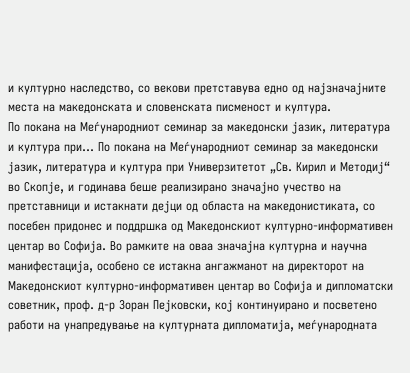и културно наследство, со векови претставува едно од најзначајните места на македонската и словенската писменост и култура.
По покана на Меѓународниот семинар за македонски јазик, литература и култура при… По покана на Меѓународниот семинар за македонски јазик, литература и култура при Универзитетот „Св. Кирил и Методиј“ во Скопје, и годинава беше реализирано значајно учество на претставници и истакнати дејци од областа на македонистиката, со посебен придонес и поддршка од Македонскиот културно-информативен центар во Софија. Во рамките на оваа значајна културна и научна манифестација, особено се истакна ангажманот на директорот на Македонскиот културно-информативен центар во Софија и дипломатски советник, проф. д-р Зоран Пејковски, кој континуирано и посветено работи на унапредување на културната дипломатија, меѓународната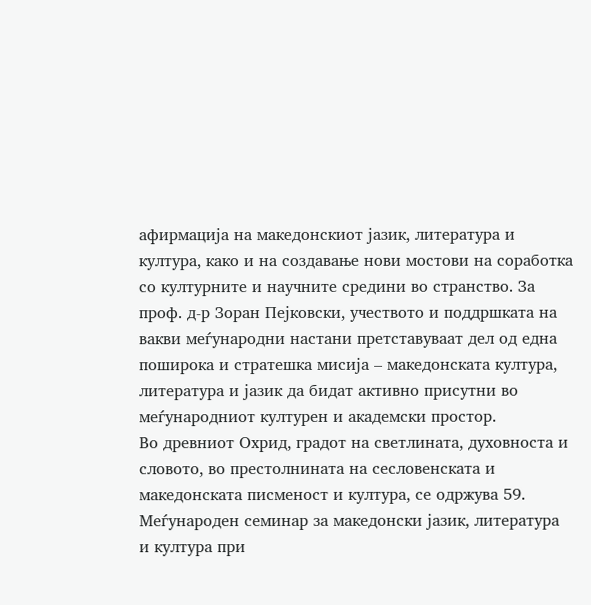афирмација на македонскиот јазик, литература и култура, како и на создавање нови мостови на соработка со културните и научните средини во странство. За проф. д-р Зоран Пејковски, учеството и поддршката на вакви меѓународни настани претставуваат дел од една поширока и стратешка мисија – македонската култура, литература и јазик да бидат активно присутни во меѓународниот културен и академски простор.
Во древниот Охрид, градот на светлината, духовноста и словото, во престолнината на сесловенската и македонската писменост и култура, се одржува 59. Меѓународен семинар за македонски јазик, литература и култура при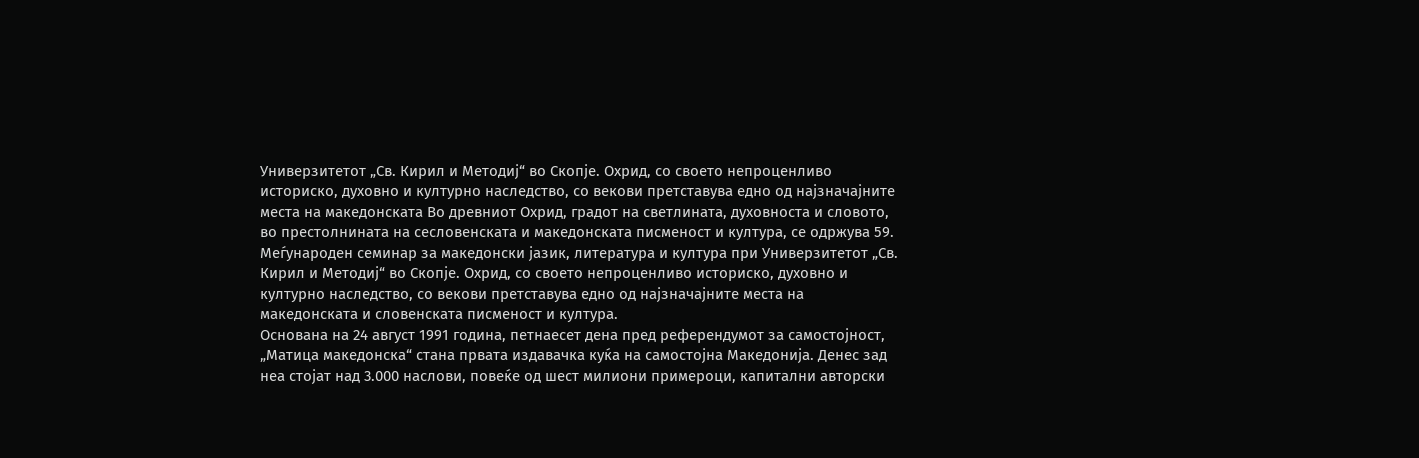Универзитетот „Св. Кирил и Методиј“ во Скопје. Охрид, со своето непроценливо историско, духовно и културно наследство, со векови претставува едно од најзначајните места на македонската Во древниот Охрид, градот на светлината, духовноста и словото, во престолнината на сесловенската и македонската писменост и култура, се одржува 59. Меѓународен семинар за македонски јазик, литература и култура при Универзитетот „Св. Кирил и Методиј“ во Скопје. Охрид, со своето непроценливо историско, духовно и културно наследство, со векови претставува едно од најзначајните места на македонската и словенската писменост и култура.
Основана на 24 август 1991 година, петнаесет дена пред референдумот за самостојност, „Матица македонска“ стана првата издавачка куќа на самостојна Македонија. Денес зад неа стојат над 3.000 наслови, повеќе од шест милиони примероци, капитални авторски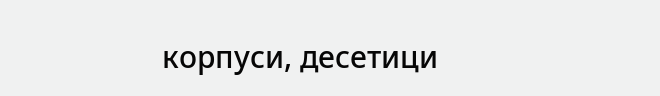корпуси, десетици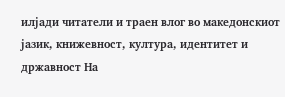илјади читатели и траен влог во македонскиот јазик, книжевност, култура, идентитет и државност На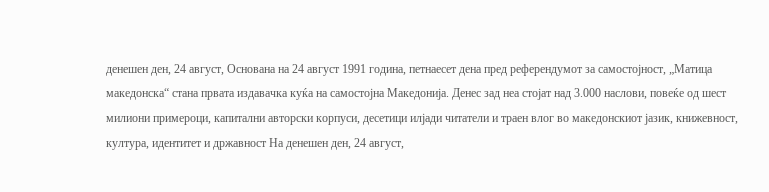денешен ден, 24 август, Основана на 24 август 1991 година, петнаесет дена пред референдумот за самостојност, „Матица македонска“ стана првата издавачка куќа на самостојна Македонија. Денес зад неа стојат над 3.000 наслови, повеќе од шест милиони примероци, капитални авторски корпуси, десетици илјади читатели и траен влог во македонскиот јазик, книжевност, култура, идентитет и државност На денешен ден, 24 август,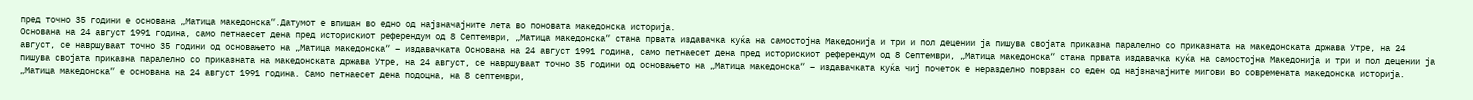пред точно 35 години е основана „Матица македонска“.Датумот е впишан во едно од најзначајните лета во поновата македонска историја.
Основана на 24 август 1991 година, само петнаесет дена пред историскиот референдум од 8 Септември, „Матица македонска“ стана првата издавачка куќа на самостојна Македонија и три и пол децении ја пишува својата приказна паралелно со приказната на македонската држава Утре, на 24 август, се навршуваат точно 35 години од основањето на „Матица македонска“ – издавачката Основана на 24 август 1991 година, само петнаесет дена пред историскиот референдум од 8 Септември, „Матица македонска“ стана првата издавачка куќа на самостојна Македонија и три и пол децении ја пишува својата приказна паралелно со приказната на македонската држава Утре, на 24 август, се навршуваат точно 35 години од основањето на „Матица македонска“ – издавачката куќа чиј почеток е неразделно поврзан со еден од најзначајните мигови во современата македонска историја. „Матица македонска“ е основана на 24 август 1991 година. Само петнаесет дена подоцна, на 8 септември,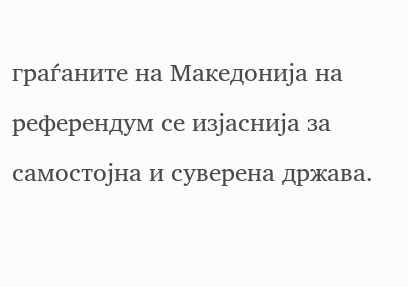граѓаните на Македонија на референдум се изјаснија за самостојна и суверена држава.